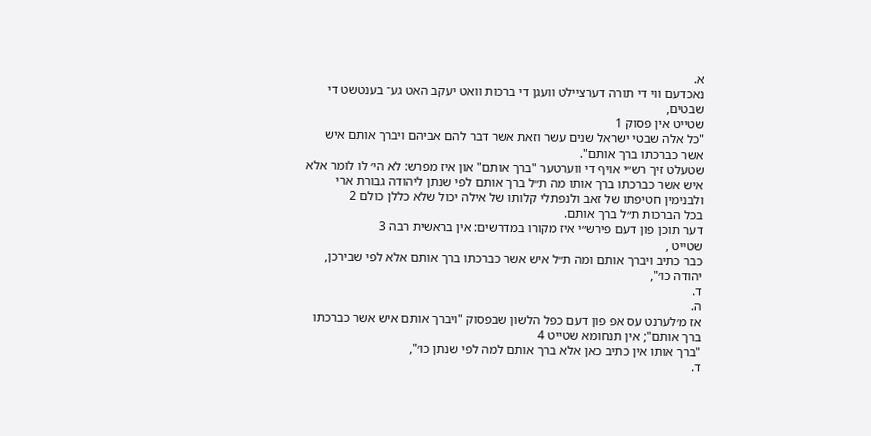א.
נאכדעם ווי די תורה דערציילט וועגן די ברכות וואט יעקב האט גע־ בענטשט די שבטים,
שטייט אין פסוק 1
"כל אלה שבטי ישראל שנים עשר וזאת אשר דבר להם אביהם ויברך אותם איש אשר כברכתו ברך אותם".
שטעלט זיך רש״י אויף די ווערטער "ברך אותם" און איז מפרש: לא הי׳ לו לומר אלא איש אשר כברכתו ברך אותו מה ת״ל ברך אותם לפי שנתן ליהודה גבורת ארי ולבנימין חטיפתו של זאב ולנפתלי קלותו של אילה יכול שלא כללן כולם 2
בכל הברכות ת״ל ברך אותם.
דער תוכן פון דעם פירש״י איז מקורו במדרשים: אין בראשית רבה 3
שטייט ,
כבר כתיב ויברך אותם ומה ת״ל איש אשר כברכתו ברך אותם אלא לפי שבירכן,
יהודה כו׳",
ד.
ה.
אז מ׳לערנט עס אפ פון דעם כפל הלשון שבפסוק "ויברך אותם איש אשר כברכתו ברך אותם"; אין תנחומא שטייט 4
"ברך אותו אין כתיב כאן אלא ברך אותם למה לפי שנתן כו׳",
ד.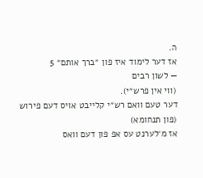ה.
אז דער לימוד איז פון ״ברך אותם״ 5
— לשון רבים
(ווי אין פרש״י).
דער טעם וואם רש״י קלייבט אויס דעם פירוש
(פון תנחומא)
אז מ׳לערנט עס אפ פון דעם וואס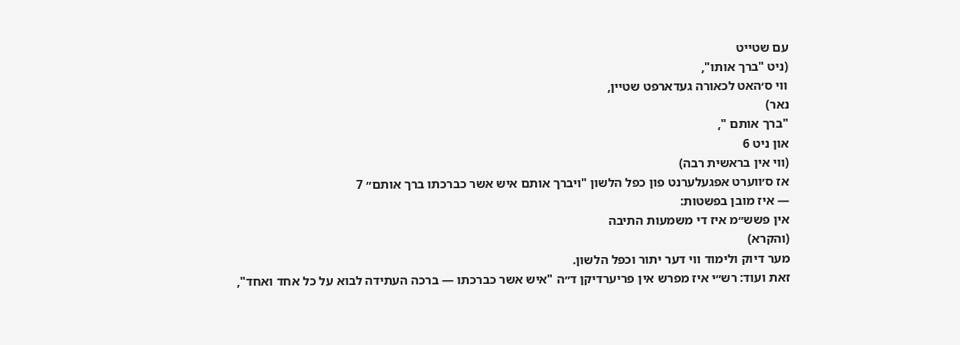עם שטייט
(ניט "ברך אותו",
ווי ס׳האט לכאורה געדארפט שטיין,
נאר)
"ברך אותם ",
און ניט 6
(ווי אין בראשית רבה)
אז ס׳ווערט אפגעלערנט פון כפל הלשון "ויברך אותם איש אשר כברכתו ברך אותם״ 7
— איז מובן בפשטות:
אין פשש״מ איז די משמעות התיבה
(והקרא)
מער דיוק ולימוד ווי דער יתור וכפל הלשון.
זאת ועוד: רש״י איז מפרש אין פריערדיקן ד״ה "איש אשר כברכתו — ברכה העתידה לבוא על כל אחד ואחד",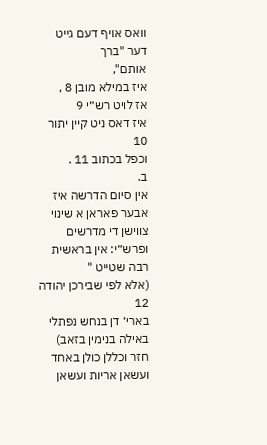וואס אויף דעם גייט דער "ברך
אותם",
איז במילא מובן 8 ,
אז לויט רש״י 9
איז דאס ניט קיין יתור 10
וכפל בכתוב 11 .
ב.
אין סיום הדרשה איז אבער פאראן א שינוי צווישן די מדרשים ופרש״י: אין בראשית רבה שטייט "
(אלא לפי שבירכן יהודה 12
בארי׳ דן בנחש נפתלי באילה בנימין בזאב)
חזר וכללן כולן באחד ועשאן אריות ועשאן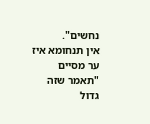נחשים".
אין תנחומא איז ער מסיים "תאמר שזה גדול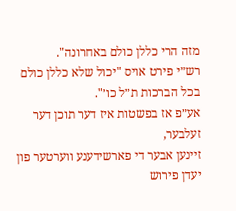מזה הרי כללן כולם באחרונה".
רש״י פירט אויס "יכול שלא כללן כולם בכל הברכות ת״ל כו׳".
אע״פ אז בפשטות איז דער תוכן דער זעלבער,
זיינען אבער די פארשידענע ווערטער פון יעדן פירוש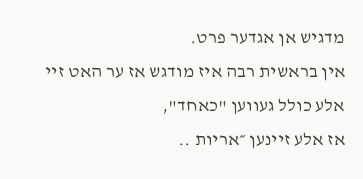מדגיש אן אגדער פרט.
אין בראשית רבה איז מודגש אז ער האט זיי אלע כולל געווען "כאחד",
אז אלע זיינען ״אריות ..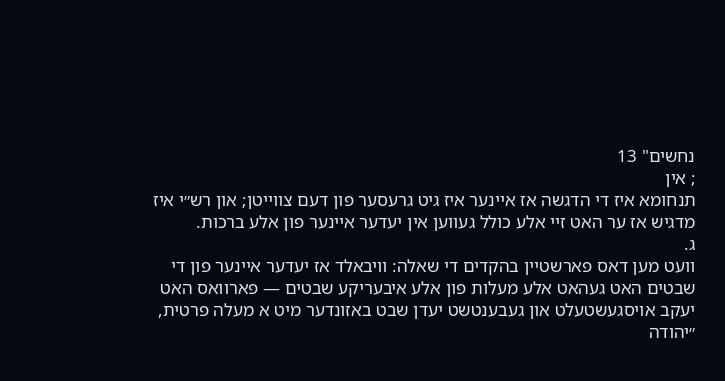נחשים" 13
; אין
תנחומא איז די הדגשה אז איינער איז גיט גרעסער פון דעם צווייטן; און רש״י איז מדגיש אז ער האט זיי אלע כולל געווען אין יעדער איינער פון אלע ברכות.
ג.
וועט מען דאס פארשטיין בהקדים די שאלה: וויבאלד אז יעדער איינער פון די שבטים האט געהאט אלע מעלות פון אלע איבעריקע שבטים — פארוואס האט יעקב אויסגעשטעלט און געבענטשט יעדן שבט באזונדער מיט א מעלה פרטית,
״יהודה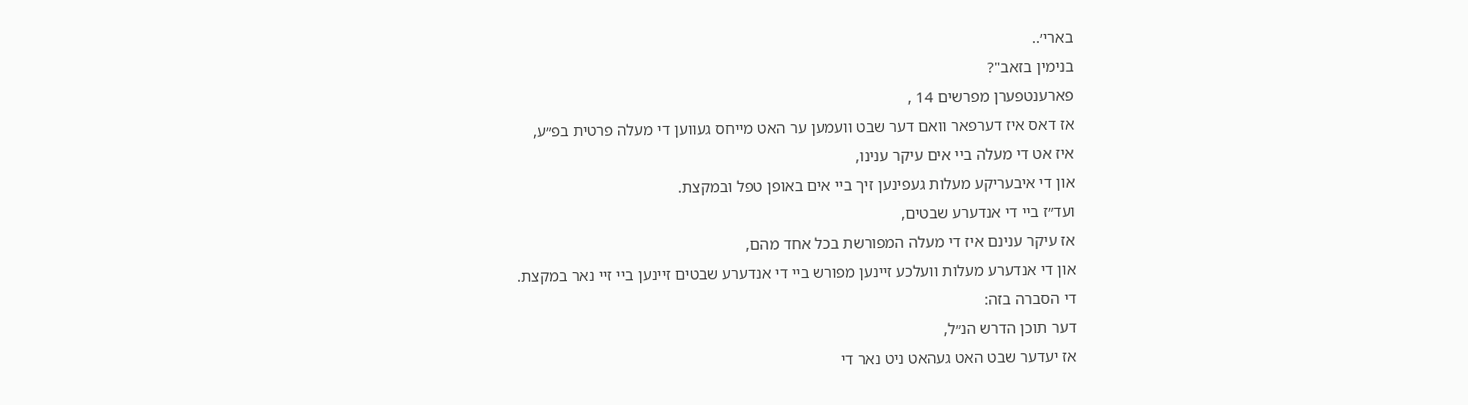בארי׳..
בנימין בזאב"?
פארענטפערן מפרשים 14 ,
אז דאס איז דערפאר וואם דער שבט וועמען ער האט מייחס געווען די מעלה פרטית בפ״ע,
איז אט די מעלה ביי אים עיקר ענינו,
און די איבעריקע מעלות געפינען זיך ביי אים באופן טפל ובמקצת.
ועד״ז ביי די אנדערע שבטים,
אז עיקר ענינם איז די מעלה המפורשת בכל אחד מהם,
און די אנדערע מעלות וועלכע זיינען מפורש ביי די אנדערע שבטים זיינען ביי זיי נאר במקצת.
די הסברה בזה:
דער תוכן הדרש הנ״ל,
אז יעדער שבט האט געהאט ניט נאר די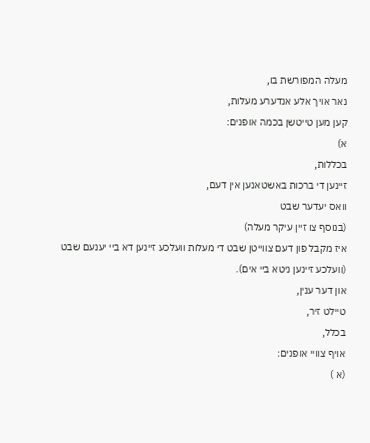מעלה המפורשת בו,
נאר אויך אלע אנדערע מעלות,
קען מען טייטשן בכמה אופנים:
א)
בכללות,
זיינען די ברכות באשטאנען אין דעם,
וואס יעדער שבט
(בנוסף צו זיין עיקר מעלה)
איז מקבל פון דעם צווייטן שבט די מעלות וועלכע זיינען דא ביי יענעם שבט
(וועלכע זיינען ניטא בײ אים).
און דער ענין,
טיילט זיר,
בכלל,
אויף צוויי אופנים:
(א )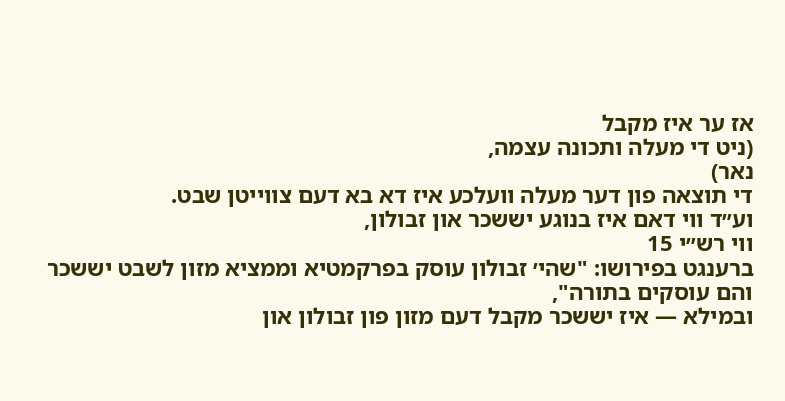אז ער איז מקבל
(ניט די מעלה ותכונה עצמה,
נאר)
די תוצאה פון דער מעלה וועלכע איז דא בא דעם צווייטן שבט.
וע״ד ווי דאם איז בנוגע יששכר און זבולון,
ווי רש״י 15
ברענגט בפירושו: "שהי׳ זבולון עוסק בפרקמטיא וממציא מזון לשבט יששכר והם עוסקים בתורה",
ובמילא — איז יששכר מקבל דעם מזון פון זבולון און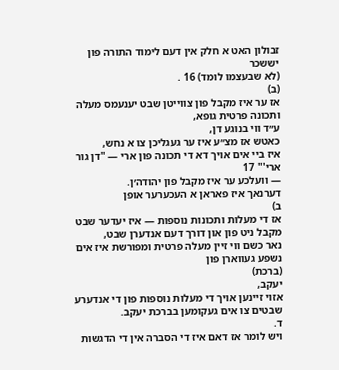זבולון האט א חלק אין דעם לימוד התורה פון יששכר
(לא שבעצמו לומד) 16 .
(ב)
אז ער איז מקבל פון צווייטן שבט יענעמס מעלה ותכונה פרטית גופא,
ע״ד ווי בנוגע דן,
כאטש אז מצ״ע איז ער געגליכן צו א נחש,
איז ביי אים אויך דא די תכונה פון ארי — "דן גור ארי'" 17
— וועלכע ער איז מקבל פון יהודה׳ן.
דערנאך איז פאראן א העכערער אופן
ב)
אז די מעלות ותכונות נוספות — איז יעדער שבט מקבל ניט פון און דורך דעם אנדערן שבט,
נאר כשם ווי זיין מעלה פרטית ומפורשת איז אים נשפע געווארן פון
(ברכת)
יעקב,
אזוי זיינען אויך די מעלות נוספות פון די אנדערע שבטים צו אים געקומען בברכת יעקב.
ד.
ויש לומר אז דאם איז די הסברה אין די הדגשות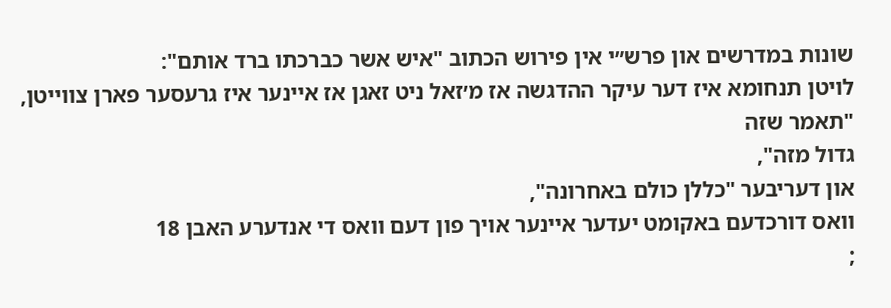שונות במדרשים און פרש״י אין פירוש הכתוב "איש אשר כברכתו ברד אותם":
לויטן תנחומא איז דער עיקר ההדגשה אז מ׳זאל ניט זאגן אז איינער איז גרעסער פארן צווייטן,
"תאמר שזה
גדול מזה",
און דעריבער "כללן כולם באחרונה",
וואס דורכדעם באקומט יעדער איינער אויך פון דעם וואס די אנדערע האבן 18
;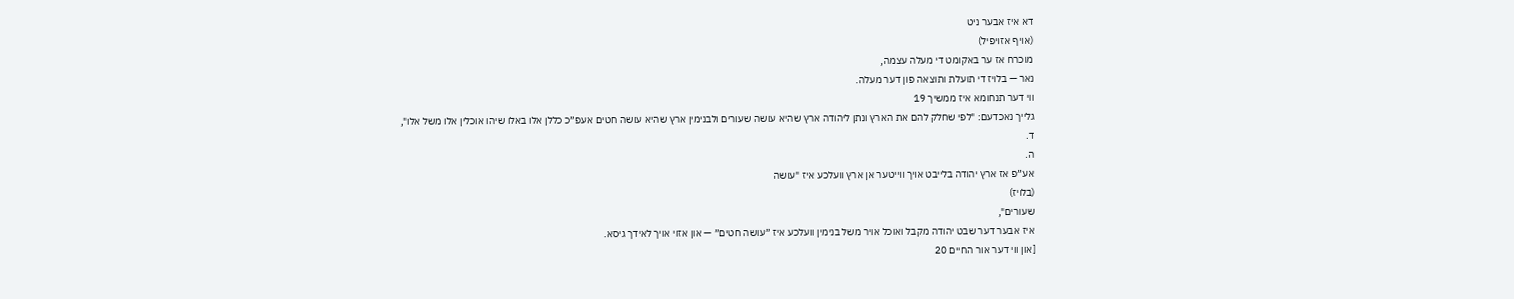דא איז אבער ניט
(אויף אזויפיל)
מוכרח אז ער באקומט די מעלה עצמה,
נאר — בלויז די תועלת ותוצאה פון דער מעלה.
ווי דער תנחומא איז ממשיך 19
גלייך נאכדעם: "לפי שחלק להם את הארץ ונתן ליהודה ארץ שהיא עושה שעורים ולבנימין ארץ שהיא עושה חטים אעפ״כ כללן אלו באלו שיהו אוכלין אלו משל אלו",
ד.
ה.
אע״פ אז ארץ יהודה בלייבט אויך ווייטער אן ארץ וועלכע איז "עושה
(בלויז)
שעורים",
איז אבער דער שבט יהודה מקבל ואוכל אויר משל בנימין וועלכע איז ״עושה חטים״ — און אזוי אויך לאידך גיסא.
[און ווי דער אור החיים 20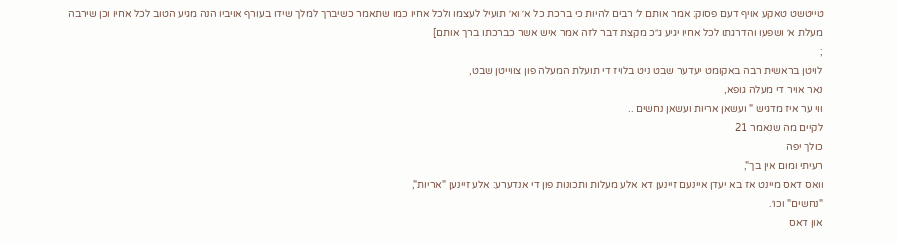טייטשט טאקע אויף דעם פסוק: אמר אותם ל׳ רבים להיות כי ברכת כל א׳ וא׳ תועיל לעצמו ולכל אחיו כמו שתאמר כשיברך למלך שידו בעורף אויביו הנה מגיע הטוב לכל אחיו וכן שירבה מעלת א׳ ושפעו והדרגתו לכל אחיו יגיע ג״כ מקצת דבר לזה אמר איש אשר כברכתו ברך אותם]
;
לויטן בראשית רבה באקומט יעדער שבט ניט בלויז די תועלת המעלה פון צווייטן שבט,
נאר אויר די מעלה גופא,
ווי ער איז מדגיש " ועשאן אריות ועשאן נחשים ..
לקיים מה שנאמר 21
כולך יפה
רעיתי ומום אין בך",
וואס דאס מיינט אז בא יעדן איינעם זיינען דא אלע מעלות ותכונות פון די אנדערע: אלע זיינען "אריות",
"נחשים" וכו׳.
און דאס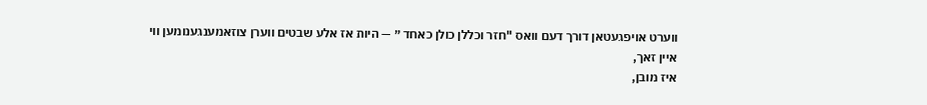ווערט אויפגעטאן דורך דעם וואס "חזר וכללן כולן כאחד ״ — היות אז אלע שבטים ווערן צוזאמענגענומען ווי איין זאך,
איז מובן,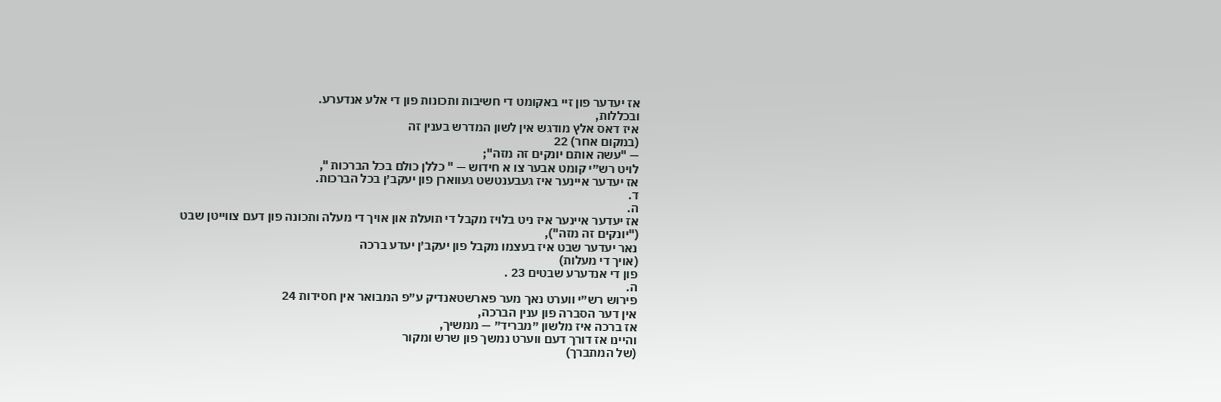אז יעדער פון זיי באקומט די חשיבות ותכונות פון די אלע אנדערע.
ובכללות,
איז דאס אלץ מודגש אין לשון המדרש בענין זה
(במקום אחר) 22
— "עשה אותם יונקים זה מזה";
לויט רש״י קומט אבער צו א חידוש — " כללן כולם בכל הברכות ",
אז יעדער איינער איז געבענטשט געווארן פון יעקב׳ן בכל הברכות.
ד.
ה.
אז יעדער איינער איז ניט בלויז מקבל די תועלת און אויך די מעלה ותכונה פון דעם צווייטן שבט
("יונקים זה מזה"),
נאר יעדער שבט איז בעצמו מקבל פון יעקב׳ן יעדע ברכה
(אויך די מעלות)
פון די אנדערע שבטים 23 .
ה.
פירוש רש״י ווערט נאך מער פארשטאנדיק ע״פ המבואר אין חסידות 24
אין דער הסברה פון ענין הברכה,
אז ברכה איז מלשון ״מבריד״ — ממשיך,
והיינו אז דורך דעם ווערט נמשך פון שרש ומקור
(של המתברך)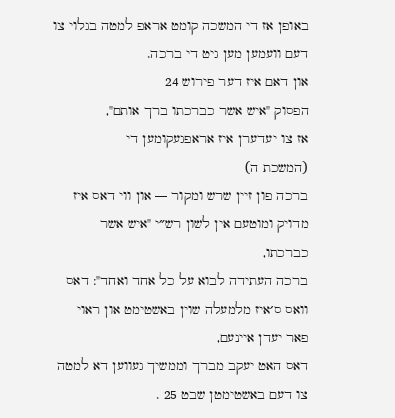באופן אז די המשכה קומט אראפ למטה בגלוי צו דעם וועמען מען גיט די ברכה.
און דאם איז דער פירוש 24
הפסוק "איש אשר כברכתו ברך אותם",
אז צו יעדערן איז אראפגעקומען די
(המשכת ה)
ברכה פון זיין שרש ומקור — און ווי דאס איז מדויק ומוטעם אין לשון רש״י "איש אשר כברכתו,
ברכה העתידה לבוא על כל אחד ואחד": דאס וואס ס׳איז מלמעלה שוין באשטימט און ראוי פאר יעדן איינעם,
דאס האט יעקב מברך וממשיך געווען דא למטה צו דעם באשטימטן שבט 25 .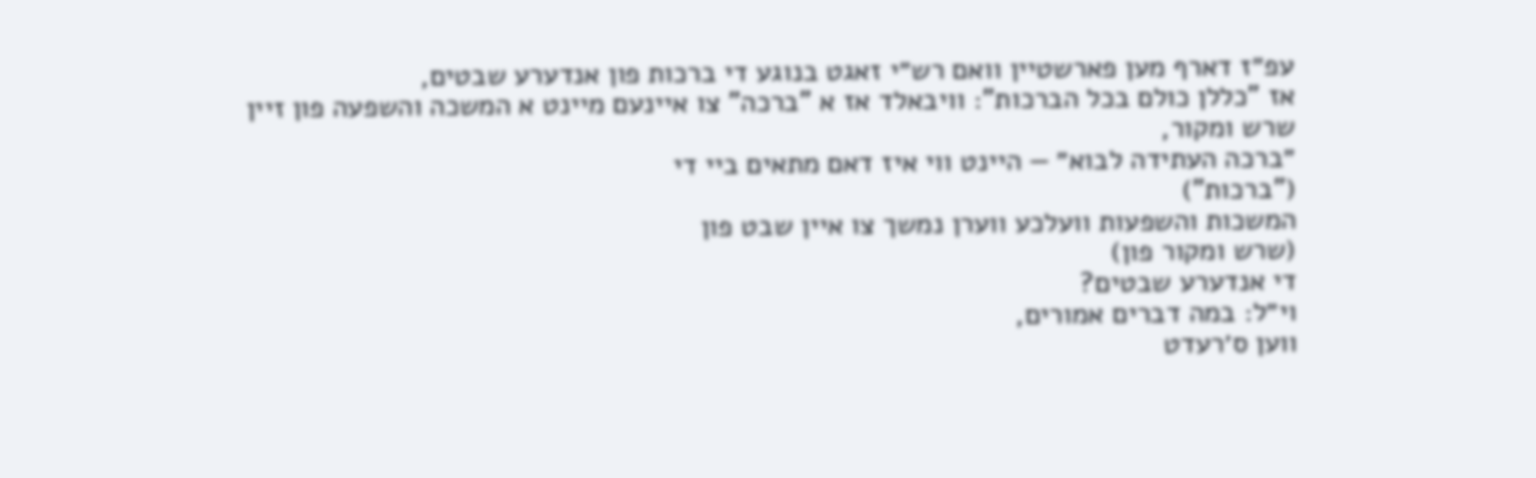עפ״ז דארף מען פארשטיין וואם רש״י זאגט בנוגע די ברכות פון אנדערע שבטים,
אז "כללן כולם בכל הברכות": וויבאלד אז א "ברכה" צו איינעם מיינט א המשכה והשפעה פון זיין שרש ומקור,
״ברכה העתידה לבוא״ — היינט ווי איז דאם מתאים ביי די
("ברכות")
המשכות והשפעות וועלכע ווערן נמשך צו איין שבט פון
(שרש ומקור פון)
די אנדערע שבטים?
וי״ל: במה דברים אמורים,
ווען ס׳רעדט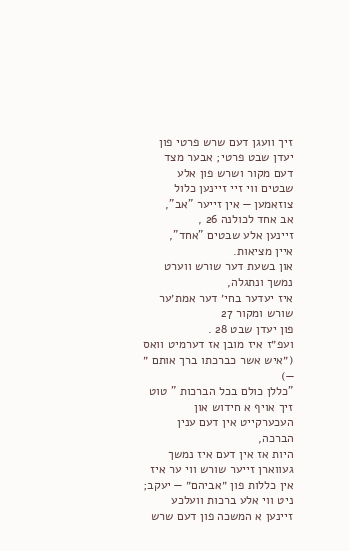זיך וועגן דעם שרש פרטי פון יעדן שבט פרטי; אבער מצד דעם מקור ושרש פון אלע שבטים ווי זיי זיינען כלול צוזאמען — אין זייער "אב",
אב אחד לכולנה 26 ,
זיינען אלע שבטים "אחד",
איין מציאות.
און בשעת דער שורש ווערט נמשך ונתגלה,
איז יעדער בחי׳ דער אמת׳ער שורש ומקור 27
פון יעדן שבט 28 .
ועפ״ז איז מובן אז דערמיט וואס
(״איש אשר כברכתו ברך אותם ״ —)
"כללן כולם בכל הברכות " טוט זיך אויף א חידוש און העכערקייט אין דעם ענין הברכה,
היות אז אין דעם איז נמשך געווארן זייער שורש ווי ער איז אין כללות פון ״אביהם״ — יעקב; ניט ווי אלע ברכות וועלכע זיינען א המשכה פון דעם שרש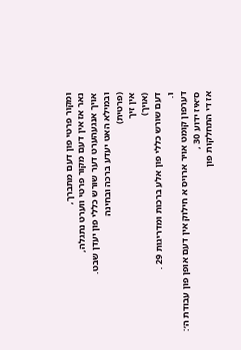ומקור פרטי פון דעם מתברך,
נאר אז אין דעם מקור פרטי ווערט נתגלה,
אויך אנגעהערט דער שורש כללי פון יעדן שבט.
ובמילא האט יעדע ברכה ובחינה
(פרטית)
אין זיך
(אויך)
דעם שורש כללי פון אלע ברכות ומדריגות 29 .
ו.
דערפון קומט אויר ארויס א חילוק אין דעם אופן פון עבודת ה׳:
ס׳איז ידוע 30 ,
אז די התחלקות פון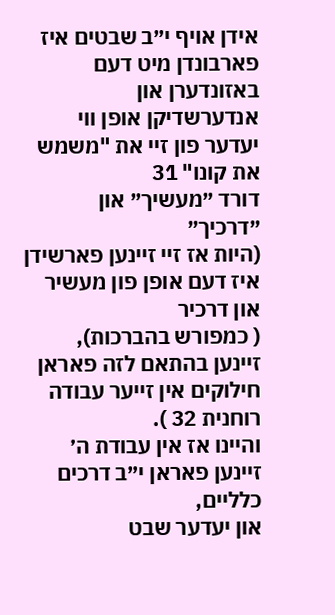אידן אויף י״ב שבטים איז פארבונדן מיט דעם באזונדערן און אנדערשדיקן אופן ווי יעדער פון זיי את "משמש את קונו" 31
דורד ״מעשיך״ און ״דרכיך״
(היות אז זיי זיינען פארשידן איז דעם אופן פון מעשיר און דרכיר
( כמפורש בהברכות),
זיינען בהתאם לזה פאראן חילוקים אין זייער עבודה רוחנית 32 ).
והיינו אז אין עבודת ה׳ זיינען פאראן י״ב דרכים כלליים,
און יעדער שבט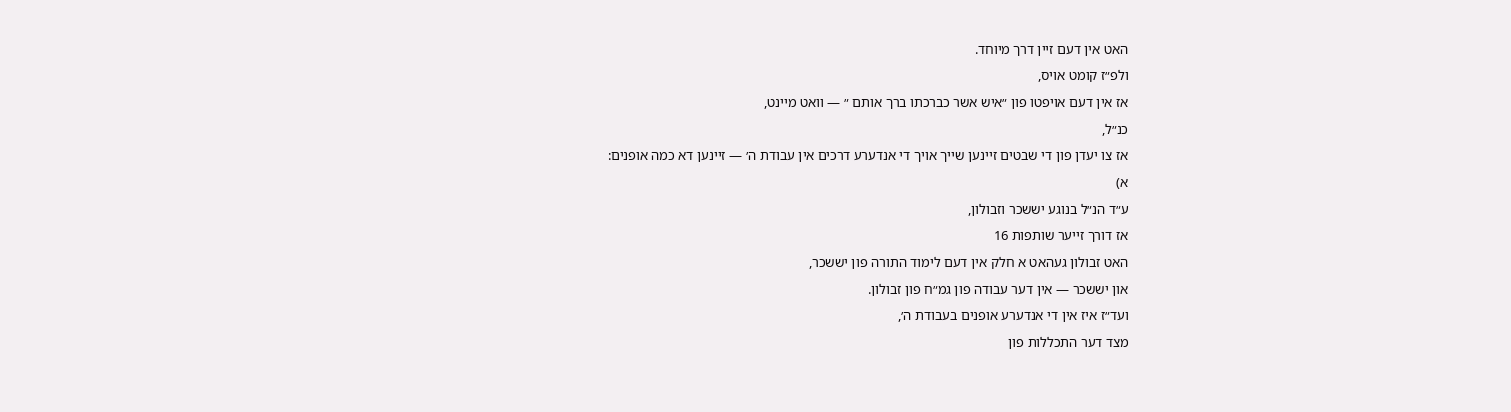האט אין דעם זיין דרך מיוחד.
ולפ״ז קומט אויס,
אז אין דעם אויפטו פון ״איש אשר כברכתו ברך אותם ״ — וואט מיינט,
כנ״ל,
אז צו יעדן פון די שבטים זיינען שייך אויך די אנדערע דרכים אין עבודת ה׳ — זיינען דא כמה אופנים:
א)
ע״ד הנ״ל בנוגע יששכר וזבולון,
אז דורך זייער שותפות 16
האט זבולון געהאט א חלק אין דעם לימוד התורה פון יששכר,
און יששכר — אין דער עבודה פון גמ״ח פון זבולון.
ועד״ז איז אין די אנדערע אופנים בעבודת ה׳,
מצד דער התכללות פון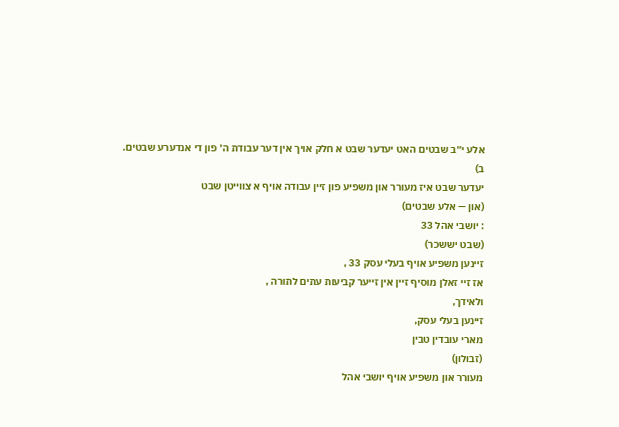אלע י״ב שבטים האט יעדער שבט א חלק אויך אין דער עבודת ה׳ פון די אנדערע שבטים.
ב)
יעדער שבט איז מעורר און משפיע פון זיין עבודה אויף א צווייטן שבט
(און — אלע שבטים)
: יושבי אהל 33
(שבט יששכר)
זיינען משפיע אויף בעלי עסק 33 ,
אז זיי זאלן מוסיף זיין אין זייער קביעות עתים לתורה ,
ולאידך,
זיינען בעלי עסק,
מארי עובדין טבין
(זבולון)
מעורר און משפיע אויף יושבי אהל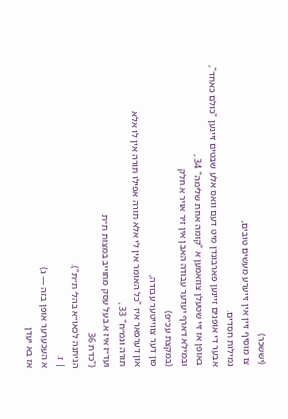(יששכר)
צו מוסיף זיין אין זייערע מעשים טובים,
גמילות חסדים.
אבער די אופנים זיינען פארבונדן מיט דעם וואס אלע שבטים זיינען "כולם כאחד",
באופן אז זיי שטעלן צוזאמען א "קומה אחת שלימה" 34 ,
ובמילא דארף יעדער עבודה האבן אין זיר אויר א חלק
(במקצת עכ״פ)
פון דער צווייטער עבודה,
און דערפאר איז "כל האומר אין לי אלא תורה אפילו תורה אין לו אלא
תורה וגמ״ח" 33 ,
ועד״ז איז א בעל עסק מחוייב במצות ת״ת
("כדת 36
הניתנה לכאו״א בהל׳ ת״ת").
| ז.
א העכערער אופן בזה — ג)
אז בא יעדן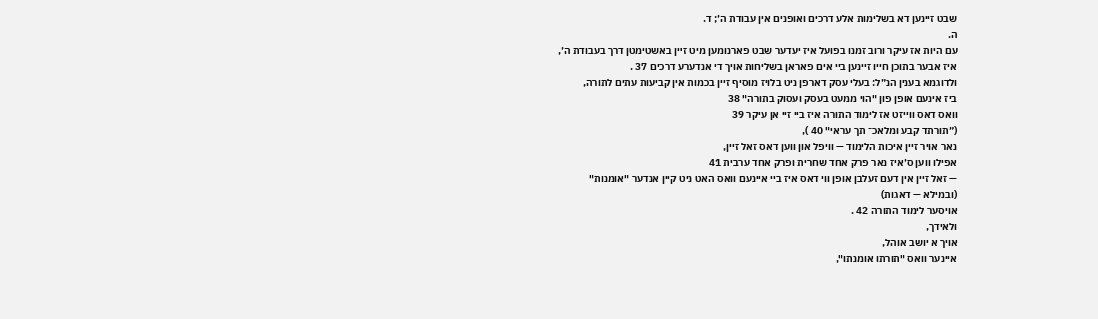שבט זיינען דא בשלימות אלע דרכים ואופנים אין עבודת ה׳; ד.
ה.
עם היות אז עיקר ורוב זמנו בפועל איז יעדער שבט פארנומען מיט זײן באשטימטן דרך בעבודת ה׳,
איז אבער בתוכן חייו זיינען ביי אים פאראן בשליחות אויך די אנדערע דרכים 37 .
ולדוגמא בענין הנ״ל: בעלי עסק דארפן ניט בלויז מוסיף זיין בכמות אין קביעות עתים לתורה,
ביז אינעם אופן פון "הוי ממעט בעסק ועסוק בתורה" 38
וואס דאס ווייזט אז לימוד התורה איז ביי זיי אן עיקר 39
(״תורתד קבע ומלאכ־ תך עראי" 40 ),
נאר אויר זיין איכות הלימוד — וויפל און ווען דאס זאל זיין,
אפילו ווען ס׳איז נאר פרק אחד שחרית ופרק אחד ערבית 41
— זאל זיין אין דעם זעלבן אופן ווי דאס איז ביי איינעם וואס האט ניט קיין אנדער "אומנות"
(ובמילא — דאגות)
אויסער לימוד התורה 42 .
ולאידך,
אויך א יושב אוהל,
איינער וואס "תורתו אומנתו",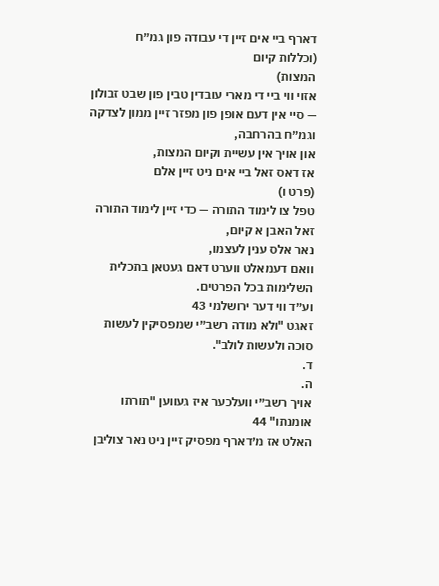דארף ביי אים זיין די עבודה פון גמ״ח
(וכללות קיום
המצות)
אזוי ווי ביי די מארי עובדין טבין פון שבט זבולון — סײ אין דעם אופן פון מפזר זיין ממון לצדקה וגמ״ח בהרחבה,
און אויך אין עשיית וקיום המצות,
אז דאס זאל ביי אים ניט זיין אלם
(פרט ו)
טפל צו לימוד התורה — כדי זיין לימוד התורה זאל האבן א קיום,
נאר אלס ענין לעצמו,
וואם דעמאלט ווערט דאם געטאן בתכלית השלימות בכל הפרטים.
וע״ד ווי דער ירושלמי 43
זאגט "ולא מודה רשב״י שמפסיקין לעשות סוכה ולעשות לולב".
ד.
ה.
אויך רשב״י וועלכער איז געווען "תורתו אומנתו" 44
האלט אז מ׳דארף מפסיק זיין ניט נאר צוליבן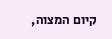קיום המצוה,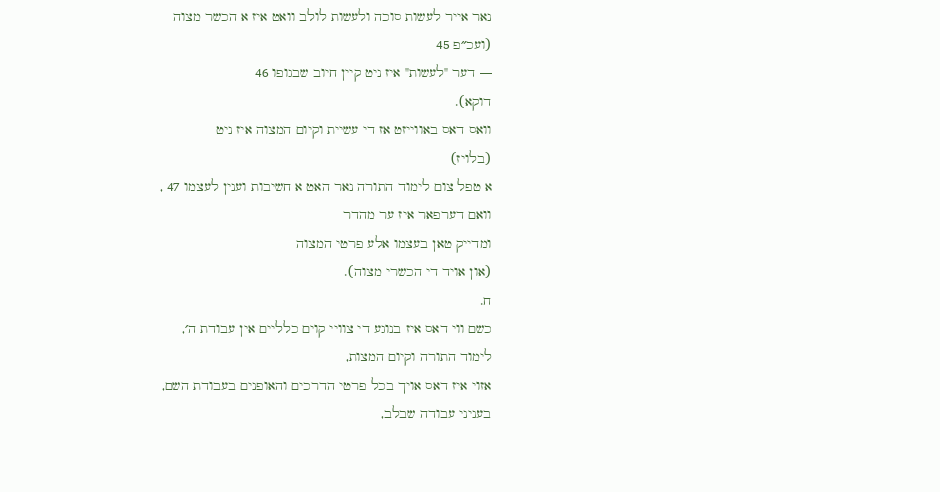נאר אייר לעשות סוכה ולעשות לולב וואט איז א הכשר מצוה
(ועכ״פ 45
— דער "לעשות" איז ניט קיין חיוב שבגופו 46
דוקא).
וואס דאס באווייזט אז די עשיית וקיום המצוה איז ניט
(בלויז)
א טפל צום לימוד התורה נאר האט א חשיבות וענין לעצמו 47 ,
וואם דערפאר איז ער מהדר
ומדייק טאן בעצמו אלע פרטי המצוה
(און אויד די הכשרי מצוה).
ח.
כשם ווי דאס איז בנוגע די צוויי קוים כלליים אין עבודת ה׳,
לימוד התורה וקיום המצות,
אזוי איז דאס אויך בכל פרטי הדרכים והאופנים בעבודת השם,
בעניני עבודה שבלב,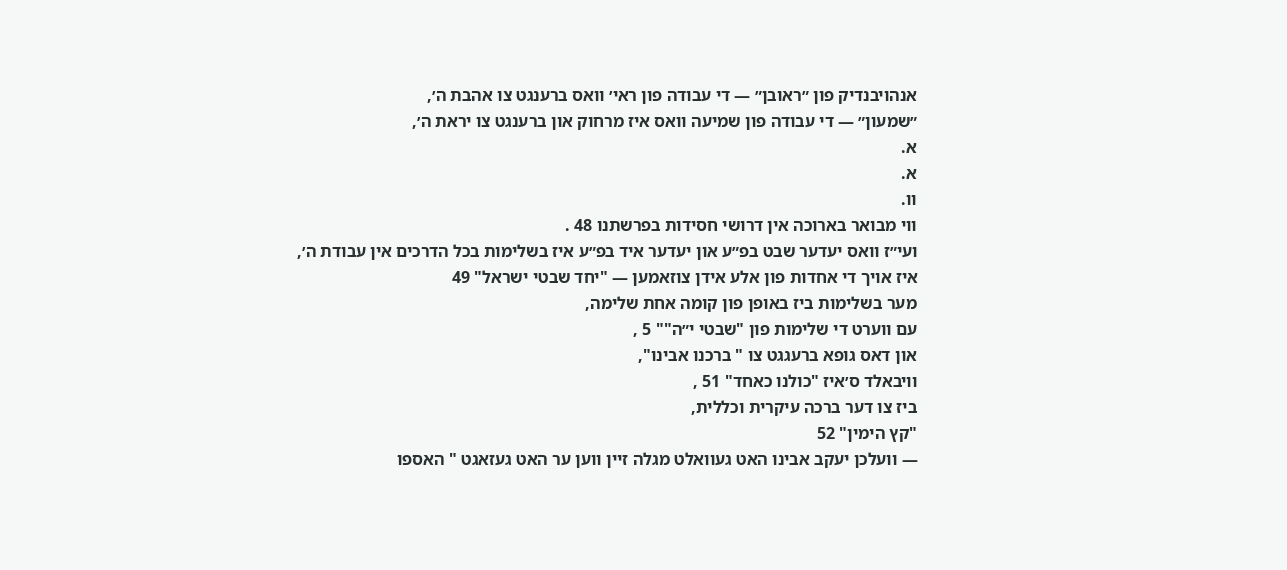אנהויבנדיק פון ״ראובן״ — די עבודה פון ראי׳ וואס ברענגט צו אהבת ה׳,
״שמעון״ — די עבודה פון שמיעה וואס איז מרחוק און ברענגט צו יראת ה׳,
א.
א.
וו.
ווי מבואר בארוכה אין דרושי חסידות בפרשתנו 48 .
ועי״ז וואס יעדער שבט בפ״ע און יעדער איד בפ״ע איז בשלימות בכל הדרכים אין עבודת ה׳,
איז אויך די אחדות פון אלע אידן צוזאמען — "יחד שבטי ישראל" 49
מער בשלימות ביז באופן פון קומה אחת שלימה,
עם ווערט די שלימות פון "שבטי י״ה"" 5 ,
און דאס גופא ברעגגט צו " ברכנו אבינו",
וויבאלד ס׳איז "כולנו כאחד" 51 ,
ביז צו דער ברכה עיקרית וכללית,
"קץ הימין" 52
— וועלכן יעקב אבינו האט געוואלט מגלה זיין ווען ער האט געזאגט " האספו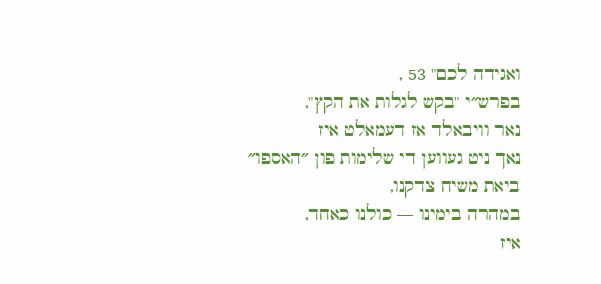ואגידה לכם" 53 ,
בפרש״י "בקש לגלות את הקץ",
נאר וויבאלד אז דעמאלט איז
נאך ניט געווען די שלימות פון ״האספו״ ביאת משיח צדקנו,
במהרה בימינו — כולנו כאחד,
איז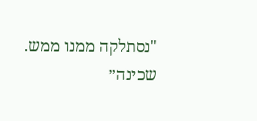"נסתלקה ממנו ממש.
שכינה״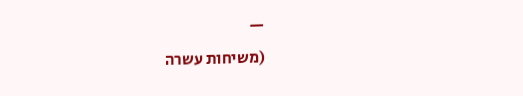—
(משיחות עשרה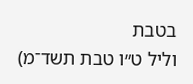בטבת
וליל ט״ו טבת תשד־מ)